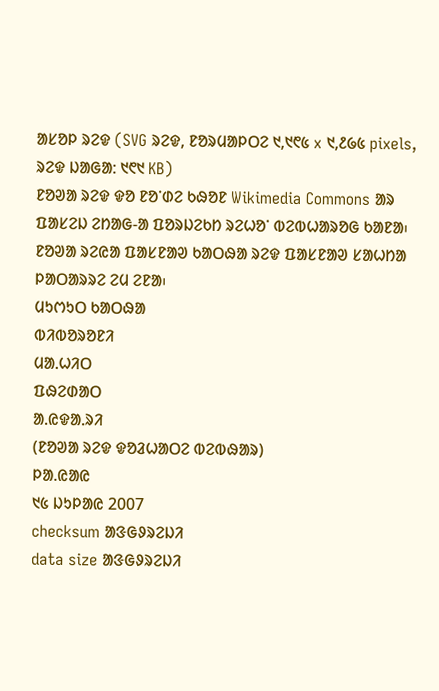ᱟᱥᱚᱞ ᱨᱮᱫ (SVG ᱨᱮᱫ, ᱱᱚᱨᱢᱟᱞᱛᱮ ᱑,᱑᱖᱕ x ᱑,᱒᱙᱕ pixels, ᱨᱮᱫ ᱡᱟᱜᱟ: ᱑᱖᱑ KB)
ᱱᱚᱣᱟ ᱨᱮᱫ ᱫᱚ ᱱᱚᱸᱰᱮ ᱠᱷᱚᱱ Wikimedia Commons ᱟᱨ ᱯᱟᱥᱮᱡ ᱮᱴᱟᱜ-ᱟ ᱯᱚᱨᱡᱮᱠᱴ ᱨᱮᱦᱚᱸ ᱵᱮᱵᱦᱟᱨᱚᱜ ᱠᱟᱱᱟ᱾ ᱱᱚᱣᱟ ᱨᱮᱭᱟ ᱯᱟᱥᱱᱟᱣ ᱠᱟᱛᱷᱟ ᱨᱮᱫ ᱯᱟᱥᱱᱟᱣ ᱥᱟᱦᱴᱟ ᱞᱟᱛᱟᱨᱨᱮ ᱮᱢ ᱮᱱᱟ᱾
ᱢᱩᱬᱩᱛ ᱠᱟᱛᱷᱟ
ᱵᱤᱵᱚᱨᱚᱱᱤ
ᱢᱟᱹᱦᱤᱛ
ᱯᱷᱮᱰᱟᱛ
ᱟᱹᱭᱫᱟᱹᱨᱤ
(ᱱᱚᱣᱟ ᱨᱮᱫ ᱫᱚᱲᱦᱟᱛᱮ ᱵᱮᱵᱷᱟᱨ)
ᱞᱟ.ᱭᱟᱭ
᱑᱕ ᱡᱩᱞᱟᱭ 2007
checksum ᱟᱝᱜᱽᱨᱮᱡᱤ
data size ᱟᱝᱜᱽᱨᱮᱡᱤ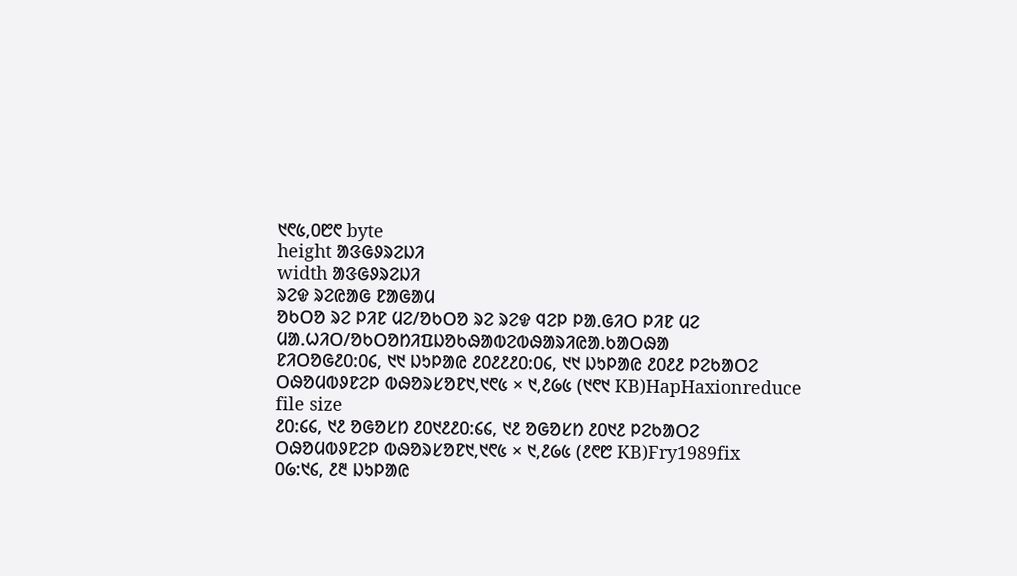᱑᱖᱕,᱐᱘᱖ byte
height ᱟᱝᱜᱽᱨᱮᱡᱤ
width ᱟᱝᱜᱽᱨᱮᱡᱤ
ᱨᱮᱫ ᱨᱮᱭᱟᱜ ᱱᱟᱜᱟᱢ
ᱚᱠᱛᱚ ᱨᱮ ᱞᱤᱱ ᱢᱮ/ᱚᱠᱛᱚ ᱨᱮ ᱨᱮᱫ ᱧᱮᱞ ᱞᱟᱹᱜᱤᱛ ᱞᱤᱱ ᱢᱮ
ᱢᱟᱹᱦᱤᱛ/ᱚᱠᱛᱚᱴᱤᱯᱡᱚᱠᱷᱟᱵᱮᱵᱷᱟᱨᱤᱭᱟᱹᱠᱟᱛᱷᱟ
ᱱᱤᱛᱚᱜ᱒᱐:᱐᱔, ᱑᱑ ᱡᱩᱞᱟᱭ ᱒᱐᱒᱒᱒᱐:᱐᱔, ᱑᱑ ᱡᱩᱞᱟᱭ ᱒᱐᱒᱒ ᱞᱮᱠᱟᱛᱮ ᱛᱷᱚᱢᱵᱽᱱᱮᱞ ᱵᱷᱚᱨᱥᱚᱱ᱑,᱑᱖᱕ × ᱑,᱒᱙᱕ (᱑᱖᱑ KB)HapHaxionreduce file size
᱒᱐:᱔᱔, ᱑᱒ ᱚᱜᱚᱥᱴ ᱒᱐᱑᱒᱒᱐:᱔᱔, ᱑᱒ ᱚᱜᱚᱥᱴ ᱒᱐᱑᱒ ᱞᱮᱠᱟᱛᱮ ᱛᱷᱚᱢᱵᱽᱱᱮᱞ ᱵᱷᱚᱨᱥᱚᱱ᱑,᱑᱖᱕ × ᱑,᱒᱙᱕ (᱒᱖᱘ KB)Fry1989fix
᱐᱙:᱑᱔, ᱒᱓ ᱡᱩᱞᱟᱭ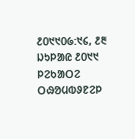᱒᱐᱑᱑᱐᱙:᱑᱔, ᱒᱓ ᱡᱩᱞᱟᱭ ᱒᱐᱑᱑ ᱞᱮᱠᱟᱛᱮ ᱛᱷᱚᱢᱵᱽᱱᱮᱞ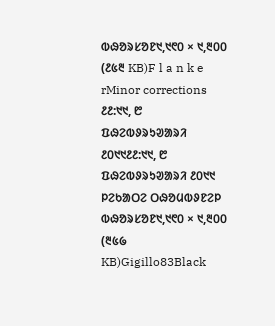ᱵᱷᱚᱨᱥᱚᱱ᱑,᱑᱖᱐ × ᱑,᱓᱐᱐ (᱒᱕᱓ KB)F l a n k e rMinor corrections
᱒᱒:᱑᱑, ᱘ ᱯᱷᱮᱵᱽᱨᱩᱣᱟᱨᱤ ᱒᱐᱑᱑᱒᱒:᱑᱑, ᱘ ᱯᱷᱮᱵᱽᱨᱩᱣᱟᱨᱤ ᱒᱐᱑᱑ ᱞᱮᱠᱟᱛᱮ ᱛᱷᱚᱢᱵᱽᱱᱮᱞ ᱵᱷᱚᱨᱥᱚᱱ᱑,᱑᱖᱐ × ᱑,᱓᱐᱐ (᱓᱕᱙ KB)Gigillo83Black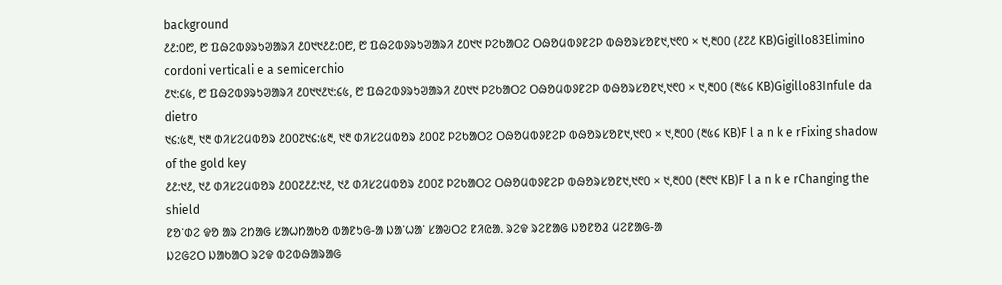background
᱒᱒:᱐᱘, ᱘ ᱯᱷᱮᱵᱽᱨᱩᱣᱟᱨᱤ ᱒᱐᱑᱑᱒᱒:᱐᱘, ᱘ ᱯᱷᱮᱵᱽᱨᱩᱣᱟᱨᱤ ᱒᱐᱑᱑ ᱞᱮᱠᱟᱛᱮ ᱛᱷᱚᱢᱵᱽᱱᱮᱞ ᱵᱷᱚᱨᱥᱚᱱ᱑,᱑᱖᱐ × ᱑,᱓᱐᱐ (᱒᱗᱒ KB)Gigillo83Elimino cordoni verticali e a semicerchio
᱒᱑:᱔᱕, ᱘ ᱯᱷᱮᱵᱽᱨᱩᱣᱟᱨᱤ ᱒᱐᱑᱑᱒᱑:᱔᱕, ᱘ ᱯᱷᱮᱵᱽᱨᱩᱣᱟᱨᱤ ᱒᱐᱑᱑ ᱞᱮᱠᱟᱛᱮ ᱛᱷᱚᱢᱵᱽᱱᱮᱞ ᱵᱷᱚᱨᱥᱚᱱ᱑,᱑᱖᱐ × ᱑,᱓᱐᱐ (᱓᱕᱔ KB)Gigillo83Infule da dietro
᱑᱔:᱕᱓, ᱑᱓ ᱰᱤᱥᱮᱢᱵᱚᱨ ᱒᱐᱐᱗᱑᱔:᱕᱓, ᱑᱓ ᱰᱤᱥᱮᱢᱵᱚᱨ ᱒᱐᱐᱗ ᱞᱮᱠᱟᱛᱮ ᱛᱷᱚᱢᱵᱽᱱᱮᱞ ᱵᱷᱚᱨᱥᱚᱱ᱑,᱑᱖᱐ × ᱑,᱓᱐᱐ (᱓᱕᱔ KB)F l a n k e rFixing shadow of the gold key
᱒᱒:᱑᱒, ᱑᱒ ᱰᱤᱥᱮᱢᱵᱚᱨ ᱒᱐᱐᱗᱒᱒:᱑᱒, ᱑᱒ ᱰᱤᱥᱮᱢᱵᱚᱨ ᱒᱐᱐᱗ ᱞᱮᱠᱟᱛᱮ ᱛᱷᱚᱢᱵᱽᱱᱮᱞ ᱵᱷᱚᱨᱥᱚᱱ᱑,᱑᱖᱐ × ᱑,᱓᱐᱐ (᱓᱖᱑ KB)F l a n k e rChanging the shield
ᱱᱚᱸᱰᱮ ᱫᱚ ᱟᱨ ᱮᱴᱟᱜ ᱥᱟᱦᱴᱟᱠᱚ ᱵᱟᱱᱩᱜ-ᱟ ᱡᱟᱸᱦᱟᱸ ᱥᱟᱶᱛᱮ ᱱᱤᱭᱟᱹ ᱨᱮᱫ ᱨᱮᱱᱟᱜ ᱡᱚᱱᱚᱲ ᱢᱮᱱᱟᱜ-ᱟ
ᱡᱮᱜᱮᱛ ᱡᱟᱠᱟᱛ ᱨᱮᱫ ᱵᱮᱵᱷᱟᱨᱟᱜ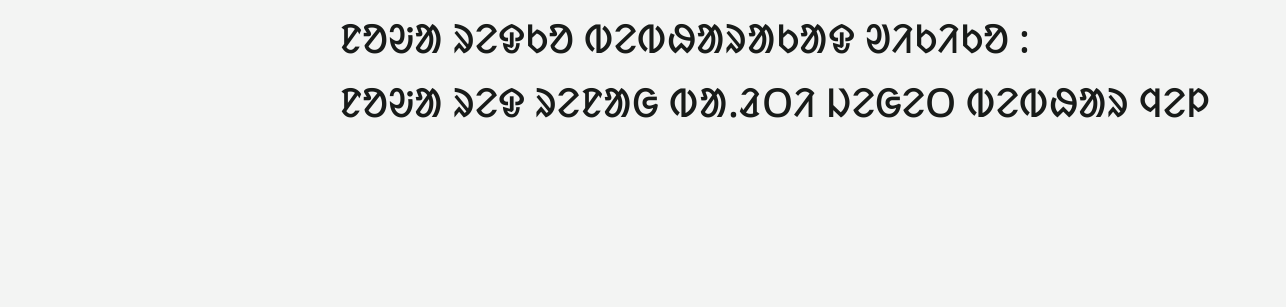ᱱᱚᱶᱟ ᱨᱮᱫᱠᱚ ᱵᱮᱵᱷᱟᱨᱟᱠᱟᱫ ᱣᱤᱠᱤᱠᱚ :
ᱱᱚᱶᱟ ᱨᱮᱫ ᱨᱮᱱᱟᱜ ᱵᱟᱹᱲᱛᱤ ᱡᱮᱜᱮᱛ ᱵᱮᱵᱷᱟᱨ ᱧᱮᱞ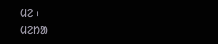ᱢᱮ ᱾
ᱢᱮᱴᱟ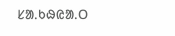ᱥᱟᱹᱠᱷᱭᱟᱹᱛ